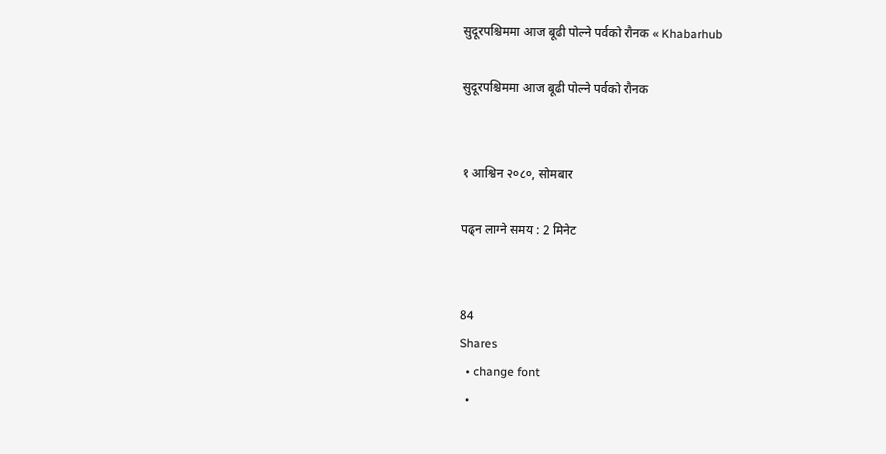सुदूरपश्चिममा आज बूढी पोल्ने पर्वको रौनक « Khabarhub

सुदूरपश्चिममा आज बूढी पोल्ने पर्वको रौनक


१ आश्विन २०८०, सोमबार

पढ्न लाग्ने समय : 2 मिनेट


84
Shares
  • change font
  •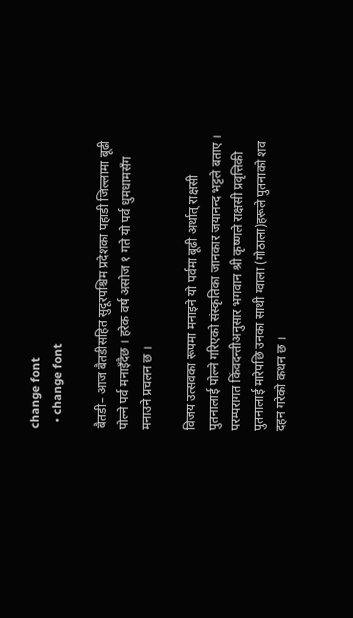change font
  • change font

बैतडी– आज बैतडीसहित सुदूरपश्चिम प्रदेशका पहाडी जिल्लामा बूढी पोल्ने पर्व मनाइँदैछ । हरेक वर्ष असोज १ गते यो पर्व धुमधामसँग मनाउने प्रचलन छ ।

विजय उत्सवका रूपमा मनाइने यो पर्वमा बूढी अर्थात् राक्षसी पुतनालाई पोल्ने गरिएको संस्कृतिका जानकार जयानन्द भट्टले बताए । परम्परागत किंवदन्तीअनुसार भगवान श्री कृष्णले राक्षसी प्रवृत्तिकी पुतनालाई मारेपछि उनका साथी ग्वाला (गोठाला)हरूले पुतनाको शव दहन गरेको कथन छ ।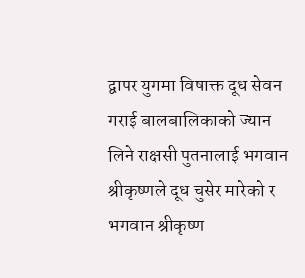द्वापर युगमा विषाक्त दूध सेवन गराई बालबालिकाको ज्यान लिने राक्षसी पुतनालाई भगवान श्रीकृष्णले दूध चुसेर मारेको र भगवान श्रीकृष्ण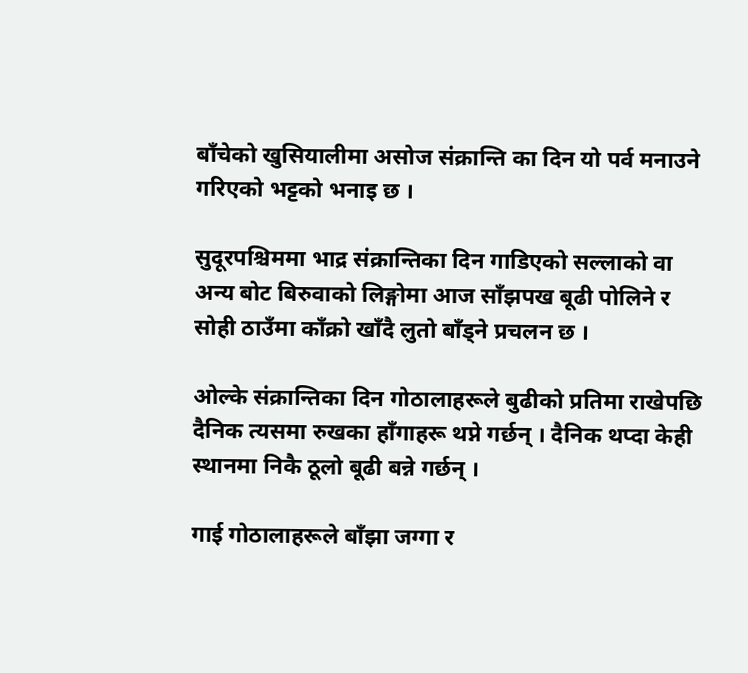बाँचेको खुसियालीमा असोज संक्रान्ति का दिन यो पर्व मनाउने गरिएको भट्टको भनाइ छ ।

सुदूरपश्चिममा भाद्र संक्रान्तिका दिन गाडिएको सल्लाको वा अन्य बोट बिरुवाको लिङ्गोमा आज साँझपख बूढी पोलिने र सोही ठाउँमा काँक्रो खाँदै लुतो बाँड्ने प्रचलन छ ।

ओल्के संक्रान्तिका दिन गोठालाहरूले बुढीको प्रतिमा राखेपछि दैनिक त्यसमा रुखका हाँगाहरू थप्ने गर्छन् । दैनिक थप्दा केही स्थानमा निकै ठूलो बूढी बन्ने गर्छन् ।

गाई गोठालाहरूले बाँझा जग्गा र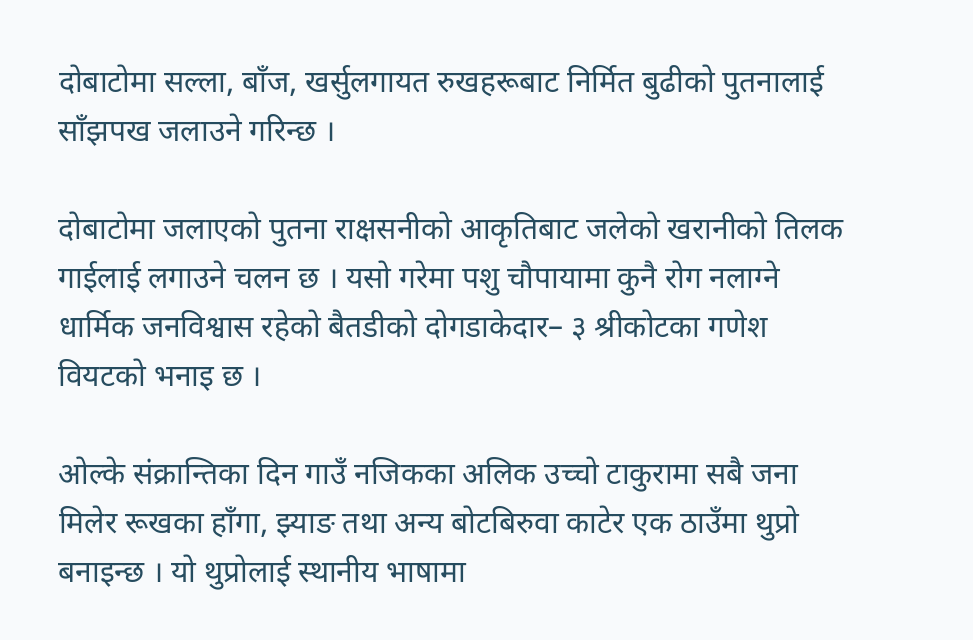दोबाटोमा सल्ला, बाँज, खर्सुलगायत रुखहरूबाट निर्मित बुढीको पुतनालाई साँझपख जलाउने गरिन्छ ।

दोबाटोमा जलाएको पुतना राक्षसनीको आकृतिबाट जलेको खरानीको तिलक गाईलाई लगाउने चलन छ । यसो गरेमा पशु चौपायामा कुनै रोग नलाग्ने धार्मिक जनविश्वास रहेको बैतडीको दोगडाकेदार– ३ श्रीकोटका गणेश वियटको भनाइ छ ।

ओल्के संक्रान्तिका दिन गाउँ नजिकका अलिक उच्चो टाकुरामा सबै जना मिलेर रूखका हाँगा, झ्याङ तथा अन्य बोटबिरुवा काटेर एक ठाउँमा थुप्रो बनाइन्छ । यो थुप्रोलाई स्थानीय भाषामा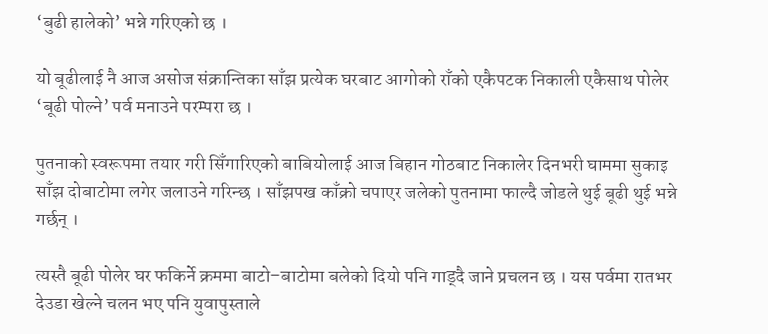‘बुढी हालेको’ भन्ने गरिएको छ ।

यो बूढीलाई नै आज असोज संक्रान्तिका साँझ प्रत्येक घरबाट आगोको राँको एकैपटक निकाली एकैसाथ पोलेर ‘बूढी पोल्ने’ पर्व मनाउने परम्परा छ ।

पुतनाको स्वरूपमा तयार गरी सिँगारिएको बाबियोलाई आज बिहान गोठबाट निकालेर दिनभरी घाममा सुकाइ साँझ दोबाटोमा लगेर जलाउने गरिन्छ । साँझपख काँक्रो चपाएर जलेको पुतनामा फाल्दै जोडले थुई बूढी थुई भन्ने गर्छन् ।

त्यस्तै बूढी पोलेर घर फकिर्ने क्रममा बाटो–बाटोमा बलेको दियो पनि गाड्दै जाने प्रचलन छ । यस पर्वमा रातभर देउडा खेल्ने चलन भए पनि युवापुस्ताले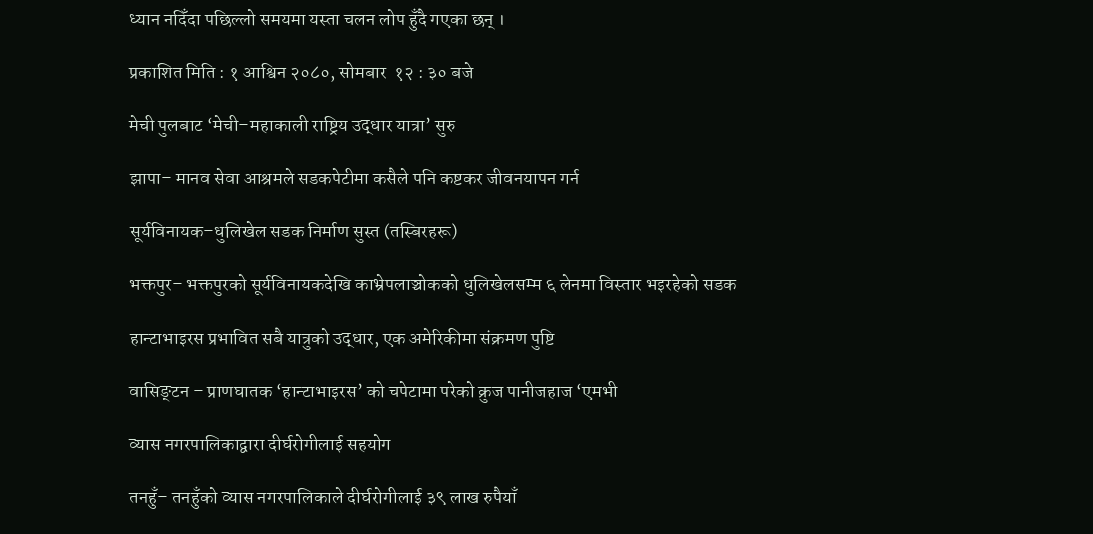ध्यान नदिँदा पछिल्लो समयमा यस्ता चलन लोप हुँदै गएका छन् ।

प्रकाशित मिति : १ आश्विन २०८०, सोमबार  १२ : ३० बजे

मेची पुलबाट ‘मेची–महाकाली राष्ट्रिय उद्धार यात्रा’ सुरु

झापा– मानव सेवा आश्रमले सडकपेटीमा कसैले पनि कष्टकर जीवनयापन गर्न

सूर्यविनायक–धुलिखेल सडक निर्माण सुस्त (तस्बिरहरू)

भक्तपुर– भक्तपुरको सूर्यविनायकदेखि काभ्रेपलाञ्चोकको धुलिखेलसम्म ६ लेनमा विस्तार भइरहेको सडक

हान्टाभाइरस प्रभावित सबै यात्रुको उद्धार, एक अमेरिकीमा संक्रमण पुष्टि

वासिङ्टन – प्राणघातक ‘हान्टाभाइरस’ को चपेटामा परेको क्रुज पानीजहाज ‘एमभी

व्यास नगरपालिकाद्वारा दीर्घरोगीलाई सहयोग

तनहुँ– तनहुँको व्यास नगरपालिकाले दीर्घरोगीलाई ३९ लाख रुपैयाँ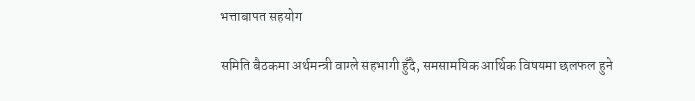भत्ताबापत सहयोग

समिति बैठकमा अर्थमन्त्री वाग्ले सहभागी हुँदै, समसामयिक आर्थिक विषयमा छलफल हुने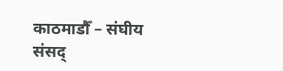काठमाडौँ – संघीय संसद्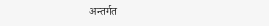अन्तर्गत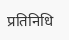प्रतिनिधि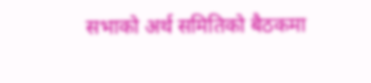सभाको अर्थ समितिको बैठकमा